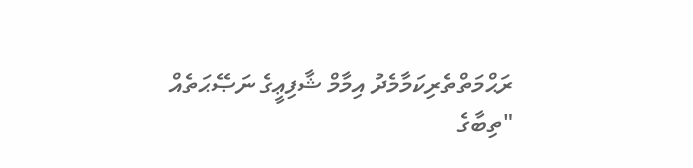ރަޙްމަތްތެރިކަމާމެދު އިމާމް ޝާފިޢީގެ ނަޞޭޙަތެއް
"ތިބާގެ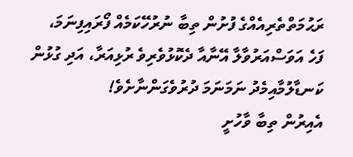ރަޙުމަތްތެރިއެއްގެ ފުށުން ތިބާ ނުރުހޭކަމެއް ފޯރައިފިނަމަ،
ފަހެ އަވަސްއަރުވާލާ އޭނާއާ ދެކޮޅުވެރިވެ ރުޅިއަރާ، އަދި ގުޅުން ކަނޑާލުމާއިމެދު ނަމަނަމަ ދުރުވެގަންނާށެވެ!
އެއިރުން ތިބާ ވާހުށީ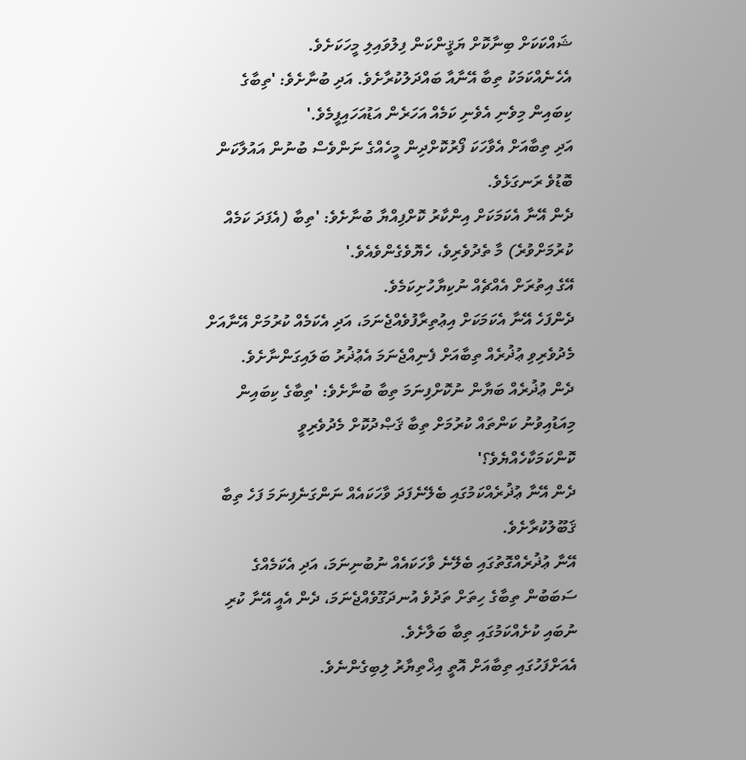ޝައްކަކަށް ބިނާކޮށް ޔަޤީންކަން ފިލުވައިލި މީހަކަށެވެ.
އެހެނެއްކަމަކު ތިބާ އޭނާއާ ބައްދަލުކުރާށެވެ. އަދި ބުނާށެވެ: 'ތިބާގެ ކިބައިން މިވެނި އެވެނި ކަމެއް އަހަރެން އަޑުއަހައިފީމެވެ.'
އަދި ތިބާއަށް އެވާހަކަ ފޯރުކޮށްދިން މީހެއްގެ ނަންވެސް ބުނުން އައުލާކަން ބޮޑުވެ ރަނގަޅެވެ.
ދެން އޭނާ އެކަމަކަށް އިންކާރު ކޮށްފިއްޔާ ބުނާށެވެ: 'ތިބާ (އެފަދަ ކަމެއް ކުރުމަށްވުރެ) މާ ތެދުވެރިވެ، ހެޔޮވެގެންވެއެވެ.'
އޭގެ އިތުރަށް އެއްޗެއް ނުކިޔާހުށިކަމެވެ.
ދެންފަހެ އޭނާ އެކަމަކަށް އިޢުތިރާފުވެއްޖެނަމަ، އަދި އެކަމެއް ކުރުމަށް އޭނާއަށް މެދުވެރިވި ޢުޛުރެއް ތިބާއަށް ފެނިއްޖެނަމަ އެޢުޛުރު ބަލައިގަންނާށެވެ.
ދެން ޢުޛުރެއް ބަޔާން ނުކޮށްފިނަމަ ތިބާ ބުނާށެވެ: 'ތިބާގެ ކިބައިން މިއަޑުއިވުނު ކަންތައް ކުރުމަށް ތިބާ ޤަޞްދުކޮށް މެދުވެރިވީ ކޮންކަމަކާހެއްޔެވެ؟'
ދެން އޭނާ ޢުޛުރެއްކަމުގައި ބެލޭނެފަދަ ވާހަކައެއް ނަންގަނެފިނަމަ ފަހެ ތިބާ ޤަބޫލުކުރާށެވެ.
އޭނާ ޢުޛުރެއްގޮތުގައި ބެލޭނެ ވާހަކައެއް ނުބުނިނަމަ، އަދި އެކަމެއްގެ ސަބަބުން ތިބާގެ ހިތަށް ތަދުވެ އުނދަގޫވެއްޖެނަމަ، ދެން އެއީ އޭނާ ކުރި ނުބައި ކުށެއްކަމުގައި ތިބާ ބަލާށެވެ.
އެއަށްފަހުގައި ތިބާއަށް އޮތީ އިޚްތިޔާރު ލިބިގެންނެވެ.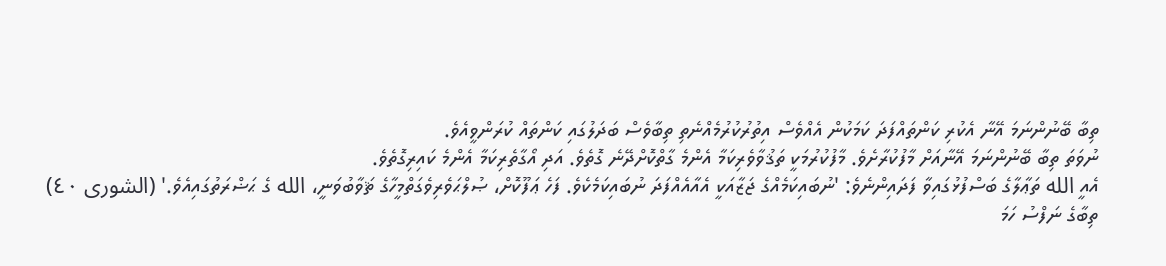ތިބާ ބޭނުންނަމަ އޭނާ އެކުރި ކަންތައްފަދަ ކަމަކުން އެއްވެސް އިތުރުކުރުމެއްނެތި ތިބާވެސް ބަދަލުގައި ކަންތައް ކުރަންވީއެވެ.
ނުވަތަ ތިބާ ބޭނުންނަމަ އޭނާއަށް މާފުކުރާށެވެ. މާފުކުރުމަކީ ތަޤުވާވެރިކަމާ އެންމެ ގާތްކޮށްދޭނެ ގޮތެވެ. އަދި އޯގާތެރިކަމާ އެންމެ ކައިރިގޮތެވެ.
އެއީ الله ތަޢާލާގެ ބަސްފުޅުގައިވާ ފަދައިންނެވެ: 'ނުބައިކަމެއްގެ ޖަޒާއަކީ އެއާއެއްފަދަ ނުބައިކަމެކެވެ. ފަހެ ޢަފޫކޮށް، ޞުލްޙަވެރިވެގަތްމީހާގެ ޘަވާބުވަނީ، الله ގެ ޙަޟްރަތުގައިއެވެ.' (الشورى ٤٠)
ތިބާގެ ނަފްސު ހަމަ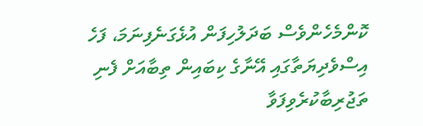ކޮންމެހެންވެސް ބަދަލުހިފަން އުޅެގަނެފިނަމަ، ފަހެ އިސްވެދިޔަތާގައި އޭނާގެ ކިބައިން ތިބާއަށް ފެނި ތަޖުރިބާކުރެވިފަވާ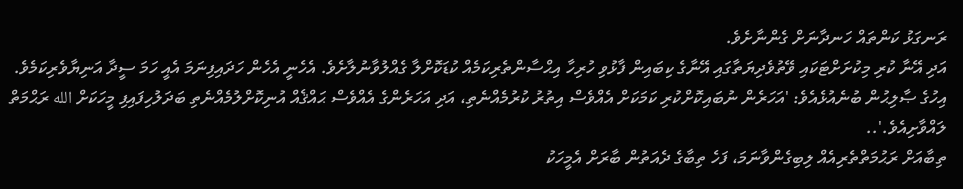ރަނގަޅު ކަންތައް ހަނދާނަށް ގެންނާށެވެ.
އަދި އޭނާ ކުރި މިކުށަށްޓަކައި ވޭތުވެދިޔަތާގައި އޭނާގެ ކިބައިން ފާޅުވި ހުރިހާ އިޙްސާންތެރިކަމެއް ކުޑަކޮށްލާ ގެއްލުވާނުލާށެވެ. އެހެނީ އެހެން ހަދައިފިނަމަ އެއީ ހަމަ ސީދާ އަނިޔާވެރިކަމެވެ.
އިހުގެ ޞާލިޙުން ބުނެއުޅެއެވެ: 'އަހަރެން ނުބައިކޮށްކުރި ކަމަކަށް އެއްވެސް އިތުރު ކުރުމެއްނެތި، އަދި އަހަރެންގެ އެއްވެސް ޙައްޤެއް އުނިކޮށްލުމެއްނެތި ބަދަލުހިފައިފި މީހަކަށް الله ރަޙްމަތް ލައްވާށިއެވެ.'..
ތިބާއަށް ރަޙުމަތްތެރިއެއް ލިބިގެންވާނަމަ، ފަހެ ތިބާގެ ދެއަތުން ބާރަށް އެމީހަކު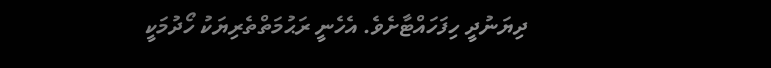ދިޔަނުދީ ހިފަހައްޓާށެވެ. އެހެނީ ރަޙުމަތްތެރިޔަކު ހޯދުމަކީ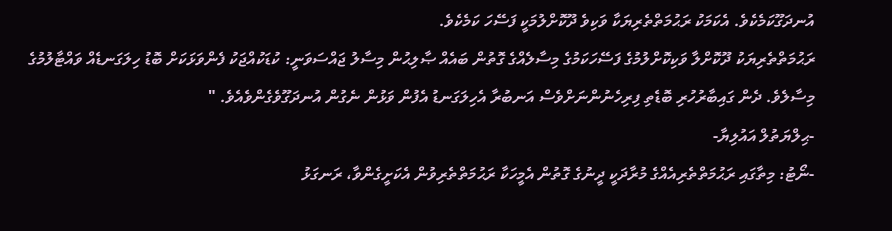އުނދަގޫކަމެކެވެ. އެކަމަކު ރަޙުމަތްތެރިޔަކާ ވަކިވެ ދޫކޮށްލުމަކީ ފަސޭހަ ކަމެކެވެ.
ރަޙުމަތްތެރިޔަކު ދޫކޮށްލާ ވަކިކޮށްލުމުގެ ފަސޭހަކަމުގެ މިސާލެއްގެ ގޮތުން ބައެއް ޞާލިޙުން މިސާލު ޖައްސަވަނީ: ކުޑަކުއްޖަކު ފެންވަޅަކަށް ބޮޑު ހިލަގަނޑެއް ވައްޓާލުމުގެ މިސާލެވެ. ދެން ގައިބާރުހުރި ބޮޑެތި ފިރިހެނުންނަށްވެސް އަނބުރާ އެހިލަގަނޑު އެފުން ވަޅުން ނެގުން އުނދަގޫވެގެންވެއެވެ. "
-ޙިލްޔަތުލް އައުލިޔާ-
-ނޯޓު: މިތާގައި ރަޙުމަތްތެރިއެއްގެ މުރާދަކީ ދީނުގެ ގޮތުން އެމީހަކާ ރަޙުމަތްތެރިވުން އެކަށީގެންވާ، ރަނގަޅު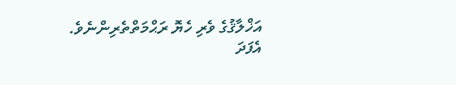އަޚްލާޤުގެ ވެރި ހެޔޮ ރަޙްމަތްތެރިންނެވެ.
އެފަދަ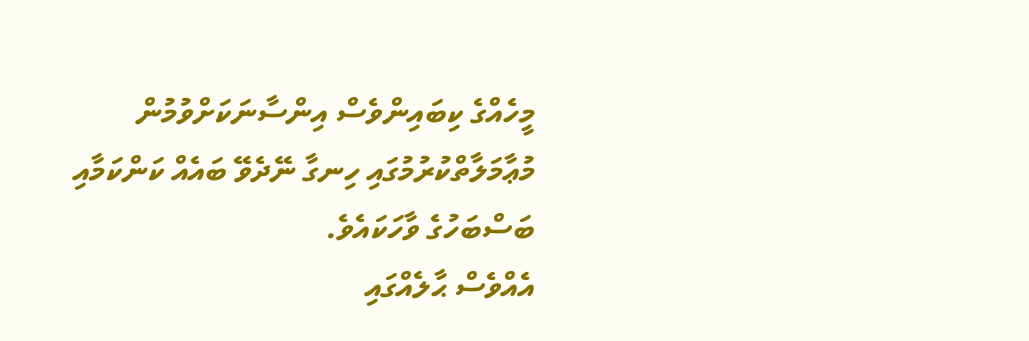މީހެއްގެ ކިބައިންވެސް އިންސާނަކަށްވުމުން މުޢާމަލާތްކުރުމުގައި ހިނގާ ނޭދެވޭ ބައެއް ކަންކަމާއި ބަސްބަހުގެ ވާހަކައެވެ.
އެއްވެސް ޙާލެއްގައި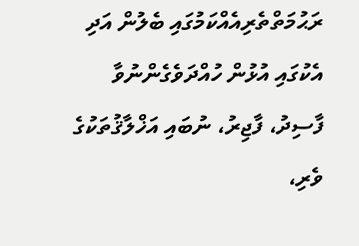ރަޙުމަތްތެރިއެއްކަމުގައި ބެލުން އަދި އެކުގައި އުޅުން ހުއްދަވެގެންނުވާ ފާސިދު، ފާޖިރު، ނުބައި އަޚްލާޤުތަކުގެ ވެރި،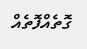ގޮތެއްފޮތެއް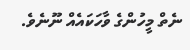ނެތް މީހުންގެ ވާހަކައެއް ނޫނެވެ.